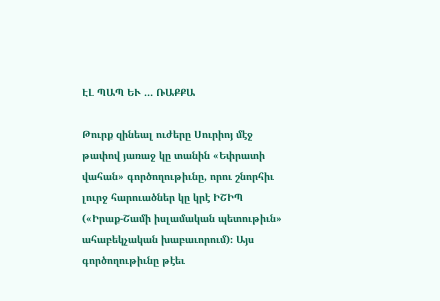ԷԼ ՊԱՊ ԵՒ … ՌԱՔՔԱ

Թուրք զինեալ ուժերը Սուրիոյ մէջ թափով յառաջ կը տանին «Եփրատի վահան» գործողութիւնը, որու շնորհիւ լուրջ հարուածներ կը կրէ ԻՇԻՊ («Իրաք-Շամի իսլամական պետութիւն» ահաբեկչական խաբաւորում)։ Այս գործողութիւնը թէեւ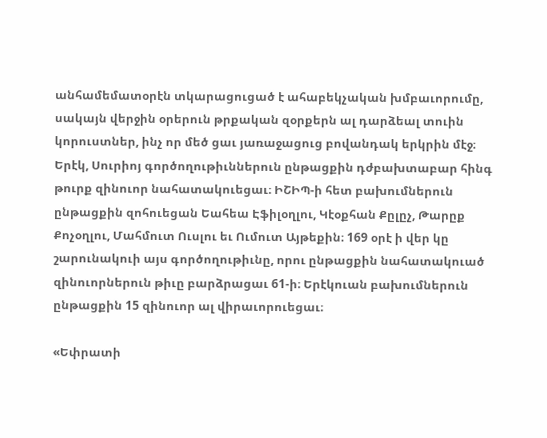անհամեմատօրէն տկարացուցած է ահաբեկչական խմբաւորումը, սակայն վերջին օրերուն թրքական զօրքերն ալ դարձեալ տուին կորուստներ, ինչ որ մեծ ցաւ յառաջացուց բովանդակ երկրին մէջ։ Երէկ, Սուրիոյ գործողութիւններուն ընթացքին դժբախտաբար հինգ թուրք զինուոր նահատակուեցաւ։ ԻՇԻՊ-ի հետ բախումներուն ընթացքին զոհուեցան Եահեա Էֆիլօղլու, Կէօքհան Քըլըչ, Թարըք Քոչօղլու, Մահմուտ Ուսլու եւ Ումուտ Այթեքին։ 169 օրէ ի վեր կը շարունակուի այս գործողութիւնը, որու ընթացքին նահատակուած զինուորներուն թիւը բարձրացաւ 61-ի։ Երէկուան բախումներուն ընթացքին 15 զինուոր ալ վիրաւորուեցաւ։

«Եփրատի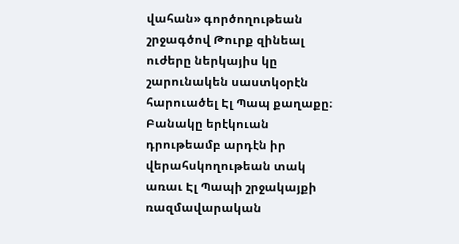վահան» գործողութեան շրջագծով Թուրք զինեալ ուժերը ներկայիս կը շարունակեն սաստկօրէն հարուածել Էլ Պապ քաղաքը։ Բանակը երէկուան դրութեամբ արդէն իր վերահսկողութեան տակ առաւ Էլ Պապի շրջակայքի ռազմավարական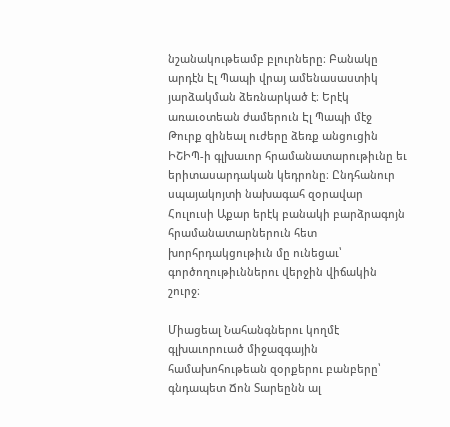նշանակութեամբ բլուրները։ Բանակը արդէն Էլ Պապի վրայ ամենասաստիկ յարձակման ձեռնարկած է։ Երէկ առաւօտեան ժամերուն Էլ Պապի մէջ Թուրք զինեալ ուժերը ձեռք անցուցին ԻՇԻՊ-ի գլխաւոր հրամանատարութիւնը եւ երիտասարդական կեդրոնը։ Ընդհանուր սպայակոյտի նախագահ զօրավար Հուլուսի Աքար երէկ բանակի բարձրագոյն հրամանատարներուն հետ խորհրդակցութիւն մը ունեցաւ՝ գործողութիւններու վերջին վիճակին շուրջ։

Միացեալ Նահանգներու կողմէ գլխաւորուած միջազգային համախոհութեան զօրքերու բանբերը՝ գնդապետ Ճոն Տարեընն ալ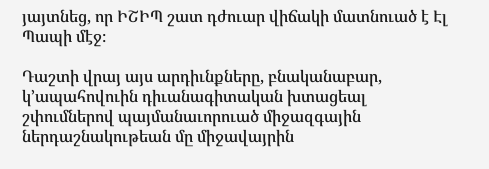յայտնեց, որ ԻՇԻՊ շատ դժուար վիճակի մատնուած է Էլ Պապի մէջ։

Դաշտի վրայ այս արդիւնքները, բնականաբար, կ՚ապահովուին դիւանագիտական խտացեալ շփումներով պայմանաւորուած միջազգային ներդաշնակութեան մը միջավայրին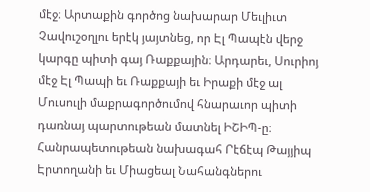մէջ։ Արտաքին գործոց նախարար Մեւլիւտ Չավուշօղլու երէկ յայտնեց, որ Էլ Պապէն վերջ կարգը պիտի գայ Ռաքքային։ Արդարեւ, Սուրիոյ մէջ Էլ Պապի եւ Ռաքքայի եւ Իրաքի մէջ ալ Մուսուլի մաքրագործումով հնարաւոր պիտի դառնայ պարտութեան մատնել ԻՇԻՊ-ը։ Հանրապետութեան նախագահ Րէճէպ Թայյիպ Էրտողանի եւ Միացեալ Նահանգներու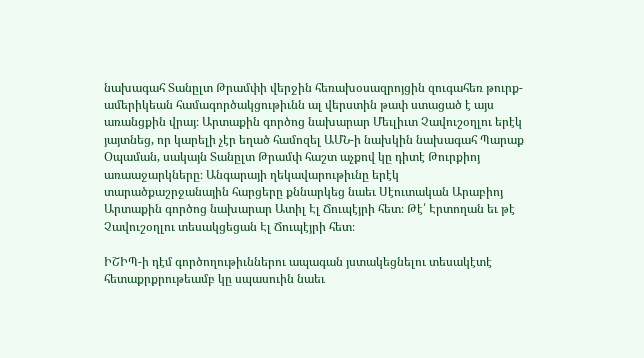նախագահ Տանըլտ Թրամփի վերջին հեռախօսազրոյցին զուգահեռ թուրք-ամերիկեան համագործակցութիւնն ալ վերստին թափ ստացած է այս առանցքին վրայ։ Արտաքին գործոց նախարար Մեւլիւտ Չավուշօղլու երէկ յայտնեց, որ կարելի չէր եղած համոզել ԱՄՆ-ի նախկին նախագահ Պարաք Օպաման, սակայն Տանըլտ Թրամփ հաշտ աչքով կը դիտէ Թուրքիոյ առաաջարկները։ Անգարայի ղեկավարութիւնը երէկ տարածքաշրջանային հարցերը քննարկեց նաեւ Սէուտական Արաբիոյ Արտաքին գործոց նախարար Ատիլ Էլ Ճուպէյրի հետ։ Թէ՛ Էրտողան եւ թէ Չավուշօղլու տեսակցեցան Էլ Ճուպէյրի հետ։

ԻՇԻՊ-ի դէմ գործողութիւններու ապագան յստակեցնելու տեսակէտէ հետաքրքրութեամբ կը սպասուին նաեւ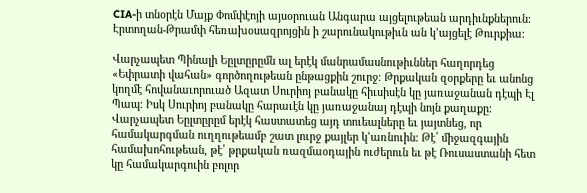CIA-ի տնօրէն Մայք Փոմփէոյի այսօրուան Անգարա այցելութեան արդիւնքներուն։ Էրտողան-Թրամփ հեռախօսազրոյցին ի շարունակութիւն ան կ՚այցելէ Թուրքիա։

Վարչապետ Պինալի Եըլտըրըմն ալ երէկ մանրամասնութիւններ հաղորդեց «Եփրատի վահան» գործողութեան ընթացքին շուրջ։ Թրքական զօրքերը եւ անոնց կողմէ հովանաւորուած Ազատ Սուրիոյ բանակը հիւսիսէն կը յառաջանան դէպի Էլ Պապ։ Իսկ Սուրիոյ բանակը հարաւէն կը յառաջանայ դէպի նոյն քաղաքը։ Վարչապետ Եըլտըրըմ երէկ հաստատեց այդ տուեալները եւ յայտնեց, որ համակարգման ուղղութեամբ շատ լուրջ քայլեր կ՚առնուին։ Թէ՛ միջազգային համախոհութեան, թէ՛ թրքական ռազմաօդային ուժերուն եւ թէ Ռուսաստանի հետ կը համակարգուին բոլոր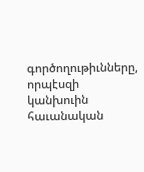գործողութիւնները, որպէսզի կանխուին հաւանական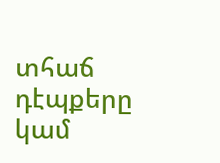տհաճ դէպքերը կամ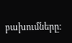բախումները։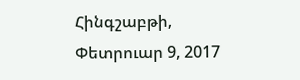Հինգշաբթի, Փետրուար 9, 2017